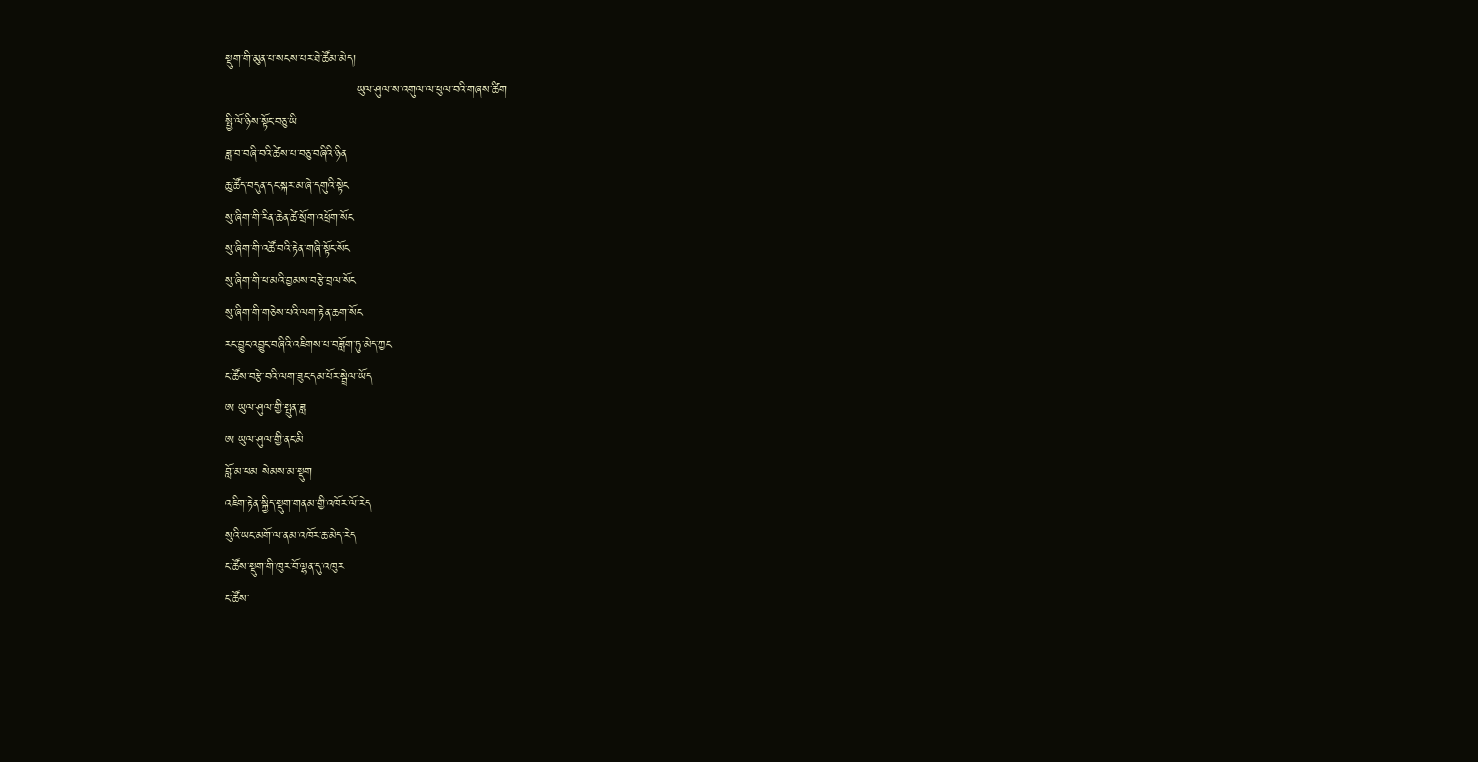སྡུག་གི་མུན་པ་སངས་པར་ཐེ་ཚོམ་མེད།
                                ཡུལ་ཤུལ་ས་འགུལ་ལ་ཕུལ་བའི་གཞས་ཚིག
སྤྱི་ལོ་ཉིས་སྟོང་བཅུ་ཡི
ཟླ་བ་བཞི་བའི་ཚེས་པ་བཅུ་བཞིའི་ཉིན
ཆུ་ཚོད་བདུན་དང་སྐར་མ་ཞེ་དགུའི་སྟེང
སུ་ཞིག་གི་རིན་ཆེན་ཚེ་སྲོག་འཕྲོག་སོང
སུ་ཞིག་གི་འཚོ་བའི་རྟེན་གཞི་སྟོང་སོང
སུ་ཞིག་གི་ཕ་མའི་བྱམས་བརྩེ་བྲལ་སོང
སུ་ཞིག་གི་གཅེས་པའི་ལག་རྟེན་ཆག་སོང
རང་བྱུང་འབྱུང་བཞིའི་འཇིགས་པ་བཟློག་ཏུ་མེད་ཀྱང
ང་ཚོས་བརྩེ་བའི་ལག་ཟུང་དམ་པོར་སྦྲེལ་ཡོད
ཨ ཡུལ་ཤུལ་གྱི་སྤུན་ཟླ
ཨ ཡུལ་ཤུལ་གྱི་ནང་མི
བློ་མ་ཕམ སེམས་མ་སྡུག
འཇིག་རྟེན་སྐྱིད་སྡུག་གནམ་གྱི་འཁོར་ལོ་རེད
སུའི་ཡང་མགོ་ལ་ནམ་འཁོར་ཆ་མེད་རེད
ང་ཚོས་སྡུག་གི་ཁུར་བོ་ལྷན་དུ་འཁུར
ང་ཚོས་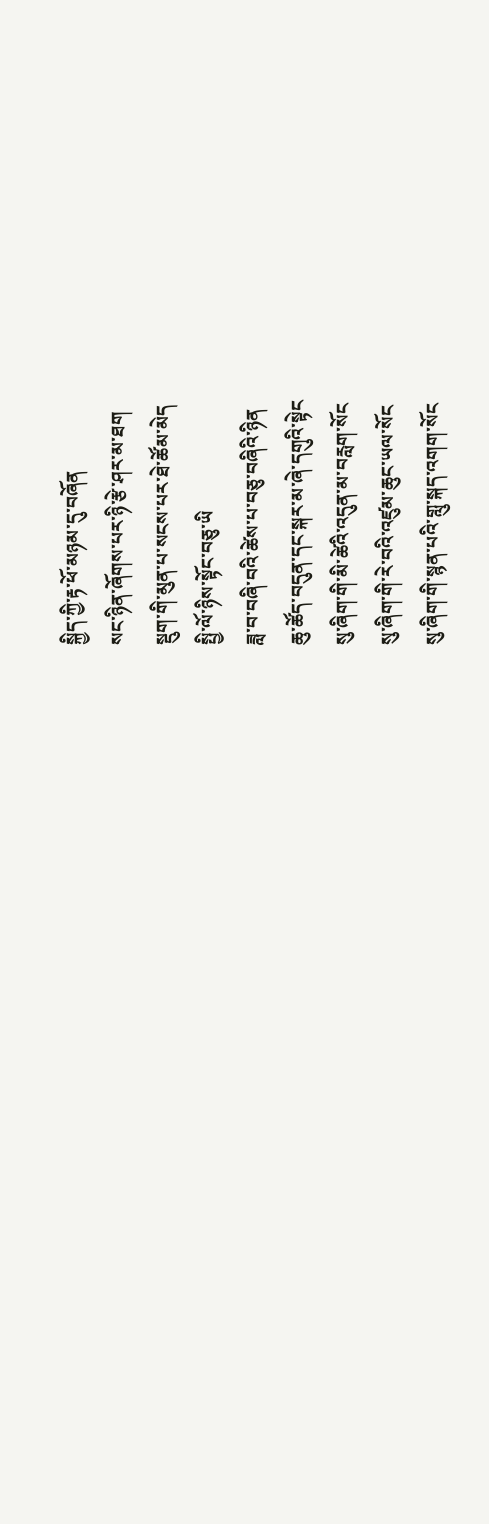སྐྱིད་ཀྱི་རྟ་ཕོ་མཉམ་དུ་བཞོན
སང་ཉིན་ཞོགས་པར་ཉི་རྩེ་ཤར་མ་ཐག
སྡུག་གི་མུན་པ་སངས་པར་ཐེ་ཚོམ་མེད
སྤྱི་ལོ་ཉིས་སྟོང་བཅུ་ཡི
ཟླ་བ་བཞི་བའི་ཚེས་པ་བཅུ་བཞིའི་ཉིན
ཆུ་ཚོད་བདུན་དང་སྐར་མ་ཞེ་དགུའི་སྟེང
སུ་ཞིག་གི་མི་ཚེའི་འདུན་མ་བརླག་སོང
སུ་ཞིག་གི་རེ་བའི་འཛུམ་ཆུང་ཡལ་སོང
སུ་ཞིག་གི་སྙན་པའི་གླུ་སྐད་འགག་སོང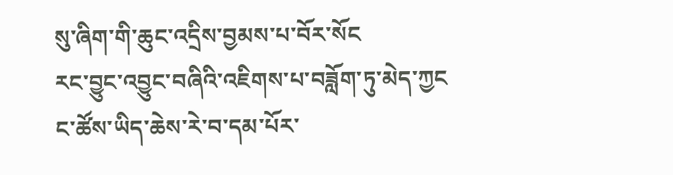སུ་ཞིག་གི་ཆུང་འདྲིས་བྱམས་པ་བོར་སོང
རང་བྱུང་འབྱུང་བཞིའི་འཇིགས་པ་བཟློག་ཏུ་མེད་ཀྱང
ང་ཚོས་ཡིད་ཆེས་རེ་བ་དམ་པོར་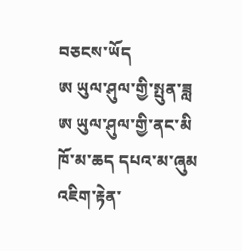བཅངས་ཡོད
ཨ ཡུལ་ཤུལ་གྱི་སྤུན་ཟླ
ཨ ཡུལ་ཤུལ་གྱི་ནང་མི
ཁོ་མ་ཆད དཔའ་མ་ཞུམ
འཇིག་རྟེན་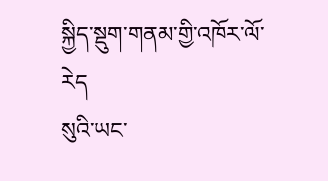སྐྱིད་སྡུག་གནམ་གྱི་འཁོར་ལོ་རེད
སུའི་ཡང་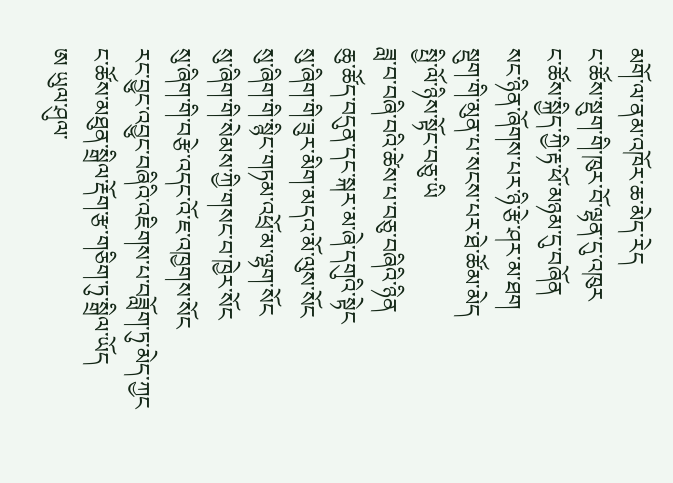མགོ་ལ་ནམ་འཁོར་ཆ་མེད་རེད
ང་ཚོས་སྡུག་གི་ཁུར་བོ་ལྷན་དུ་འཁུར
ང་ཚོས་སྐྱིད་ཀྱི་རྟ་ཕོ་མཉམ་དུ་བཞོན
སང་ཉིན་ཞོགས་པར་ཉི་རྩེ་ཤར་མ་ཐག
སྡུག་གི་མུན་པ་སངས་པར་ཐེ་ཚོམ་མེད
སྤྱི་ལོ་ཉིས་སྟོང་བཅུ་ཡི
ཟླ་བ་བཞི་བའི་ཚེས་པ་བཅུ་བཞིའི་ཉིན
ཆུ་ཚོད་བདུན་དང་སྐར་མ་ཞེ་དགུའི་སྟེང
སུ་ཞིག་གི་ཟུར་མིག་མདའ་མོ་ལུས་སོང
སུ་ཞིག་གི་སྙིང་གཏམ་འཕྲོ་མ་ལྷག་སོང
སུ་ཞིག་གི་སེམས་ཀྱི་གསང་བ་ཁྱེར་སོང
སུ་ཞིག་གི་བརྩེ་འདང་འོ་ཇ་འཁྱགས་སོང
རང་བྱུང་འབྱུང་བཞིའི་འཇིགས་པ་བཟློག་ཏུ་མེད་ཀྱང
ང་ཚོས་མཐུན་སྒྲིལ་རྡོག་རྩ་གཅིག་ཏུ་སྒྲིལ་ཡོད
ཨ ཡུལ་ཤུལ་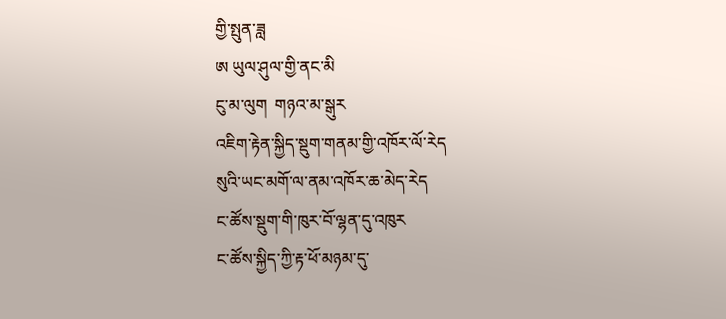གྱི་སྤུན་ཟླ
ཨ ཡུལ་ཤུལ་གྱི་ནང་མི
ངུ་མ་ལུག  གཉའ་མ་སྒུར
འཇིག་རྟེན་སྐྱིད་སྡུག་གནམ་གྱི་འཁོར་ལོ་རེད
སུའི་ཡང་མགོ་ལ་ནམ་འཁོར་ཆ་མེད་རེད
ང་ཚོས་སྡུག་གི་ཁུར་བོ་ལྷན་དུ་འཁུར
ང་ཚོས་སྐྱིད་ཀྱི་རྟ་ཕོ་མཉམ་དུ་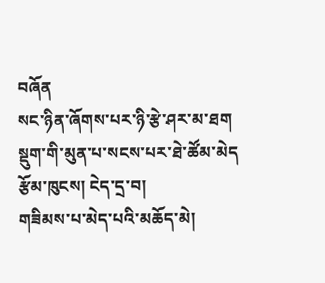བཞོན
སང་ཉིན་ཞོགས་པར་ཉི་རྩེ་ཤར་མ་ཐག
སྡུག་གི་མུན་པ་སངས་པར་ཐེ་ཚོམ་མེད
རྩོམ་ཁུངས། ངེད་དྲ་བ།
གཟིམས་པ་མེད་པའི་མཆོད་མེ།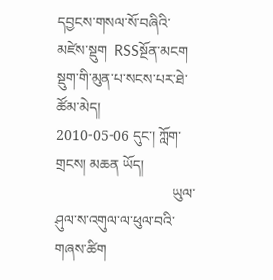དབྱངས་གསལ་སོ་བཞིའི་མཛེས་སྡུག  RSSསྔོན་མངག
སྡུག་གི་མུན་པ་སངས་པར་ཐེ་ཚོམ་མེད།
2010-05-06 དུང་། ཀློག་གྲངས། མཆན ཡོད།
                                ཡུལ་ཤུལ་ས་འགུལ་ལ་ཕུལ་བའི་གཞས་ཚིག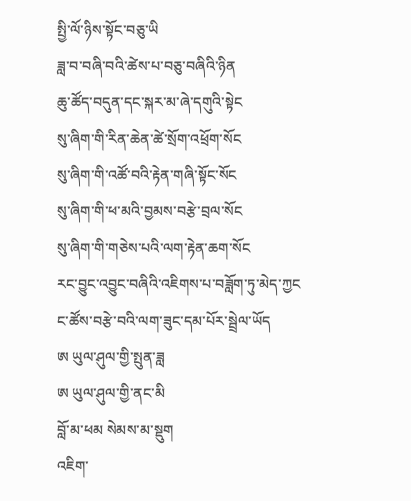སྤྱི་ལོ་ཉིས་སྟོང་བཅུ་ཡི
ཟླ་བ་བཞི་བའི་ཚེས་པ་བཅུ་བཞིའི་ཉིན
ཆུ་ཚོད་བདུན་དང་སྐར་མ་ཞེ་དགུའི་སྟེང
སུ་ཞིག་གི་རིན་ཆེན་ཚེ་སྲོག་འཕྲོག་སོང
སུ་ཞིག་གི་འཚོ་བའི་རྟེན་གཞི་སྟོང་སོང
སུ་ཞིག་གི་ཕ་མའི་བྱམས་བརྩེ་བྲལ་སོང
སུ་ཞིག་གི་གཅེས་པའི་ལག་རྟེན་ཆག་སོང
རང་བྱུང་འབྱུང་བཞིའི་འཇིགས་པ་བཟློག་ཏུ་མེད་ཀྱང
ང་ཚོས་བརྩེ་བའི་ལག་ཟུང་དམ་པོར་སྦྲེལ་ཡོད
ཨ ཡུལ་ཤུལ་གྱི་སྤུན་ཟླ
ཨ ཡུལ་ཤུལ་གྱི་ནང་མི
བློ་མ་ཕམ སེམས་མ་སྡུག
འཇིག་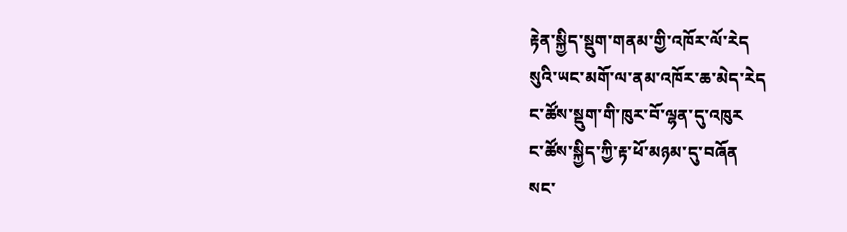རྟེན་སྐྱིད་སྡུག་གནམ་གྱི་འཁོར་ལོ་རེད
སུའི་ཡང་མགོ་ལ་ནམ་འཁོར་ཆ་མེད་རེད
ང་ཚོས་སྡུག་གི་ཁུར་བོ་ལྷན་དུ་འཁུར
ང་ཚོས་སྐྱིད་ཀྱི་རྟ་ཕོ་མཉམ་དུ་བཞོན
སང་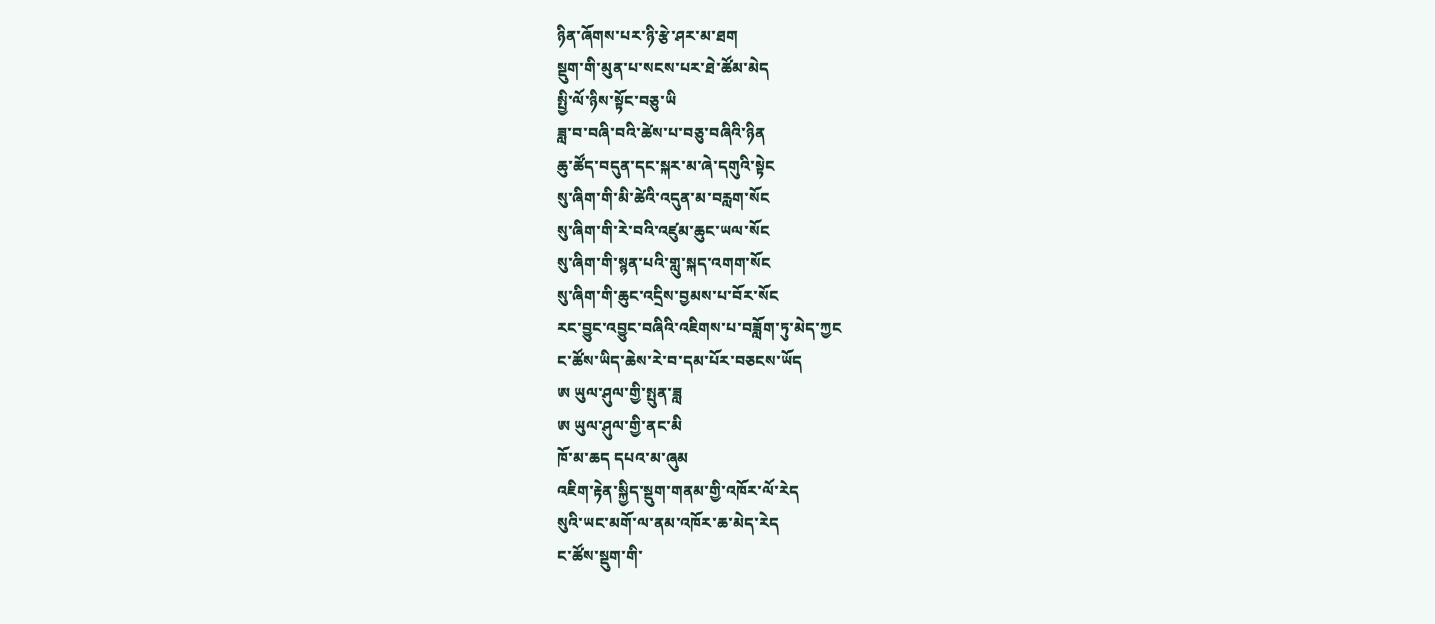ཉིན་ཞོགས་པར་ཉི་རྩེ་ཤར་མ་ཐག
སྡུག་གི་མུན་པ་སངས་པར་ཐེ་ཚོམ་མེད
སྤྱི་ལོ་ཉིས་སྟོང་བཅུ་ཡི
ཟླ་བ་བཞི་བའི་ཚེས་པ་བཅུ་བཞིའི་ཉིན
ཆུ་ཚོད་བདུན་དང་སྐར་མ་ཞེ་དགུའི་སྟེང
སུ་ཞིག་གི་མི་ཚེའི་འདུན་མ་བརླག་སོང
སུ་ཞིག་གི་རེ་བའི་འཛུམ་ཆུང་ཡལ་སོང
སུ་ཞིག་གི་སྙན་པའི་གླུ་སྐད་འགག་སོང
སུ་ཞིག་གི་ཆུང་འདྲིས་བྱམས་པ་བོར་སོང
རང་བྱུང་འབྱུང་བཞིའི་འཇིགས་པ་བཟློག་ཏུ་མེད་ཀྱང
ང་ཚོས་ཡིད་ཆེས་རེ་བ་དམ་པོར་བཅངས་ཡོད
ཨ ཡུལ་ཤུལ་གྱི་སྤུན་ཟླ
ཨ ཡུལ་ཤུལ་གྱི་ནང་མི
ཁོ་མ་ཆད དཔའ་མ་ཞུམ
འཇིག་རྟེན་སྐྱིད་སྡུག་གནམ་གྱི་འཁོར་ལོ་རེད
སུའི་ཡང་མགོ་ལ་ནམ་འཁོར་ཆ་མེད་རེད
ང་ཚོས་སྡུག་གི་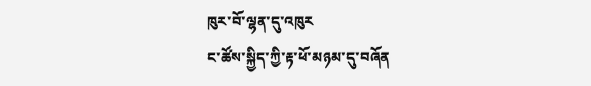ཁུར་བོ་ལྷན་དུ་འཁུར
ང་ཚོས་སྐྱིད་ཀྱི་རྟ་ཕོ་མཉམ་དུ་བཞོན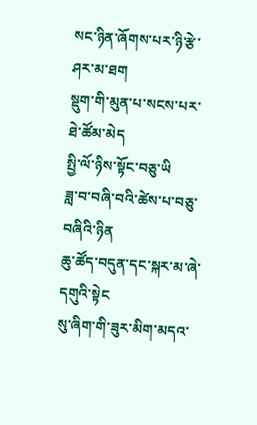སང་ཉིན་ཞོགས་པར་ཉི་རྩེ་ཤར་མ་ཐག
སྡུག་གི་མུན་པ་སངས་པར་ཐེ་ཚོམ་མེད
སྤྱི་ལོ་ཉིས་སྟོང་བཅུ་ཡི
ཟླ་བ་བཞི་བའི་ཚེས་པ་བཅུ་བཞིའི་ཉིན
ཆུ་ཚོད་བདུན་དང་སྐར་མ་ཞེ་དགུའི་སྟེང
སུ་ཞིག་གི་ཟུར་མིག་མདའ་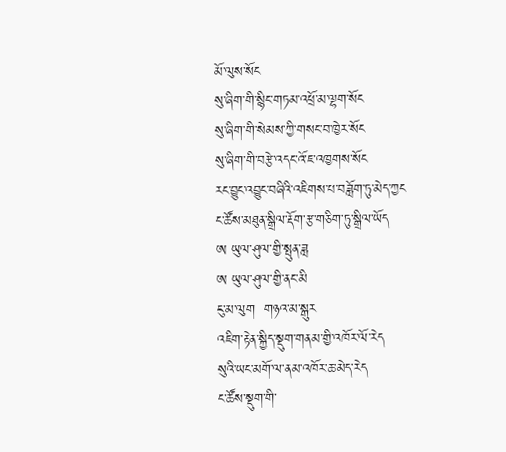མོ་ལུས་སོང
སུ་ཞིག་གི་སྙིང་གཏམ་འཕྲོ་མ་ལྷག་སོང
སུ་ཞིག་གི་སེམས་ཀྱི་གསང་བ་ཁྱེར་སོང
སུ་ཞིག་གི་བརྩེ་འདང་འོ་ཇ་འཁྱགས་སོང
རང་བྱུང་འབྱུང་བཞིའི་འཇིགས་པ་བཟློག་ཏུ་མེད་ཀྱང
ང་ཚོས་མཐུན་སྒྲིལ་རྡོག་རྩ་གཅིག་ཏུ་སྒྲིལ་ཡོད
ཨ ཡུལ་ཤུལ་གྱི་སྤུན་ཟླ
ཨ ཡུལ་ཤུལ་གྱི་ནང་མི
ངུ་མ་ལུག  གཉའ་མ་སྒུར
འཇིག་རྟེན་སྐྱིད་སྡུག་གནམ་གྱི་འཁོར་ལོ་རེད
སུའི་ཡང་མགོ་ལ་ནམ་འཁོར་ཆ་མེད་རེད
ང་ཚོས་སྡུག་གི་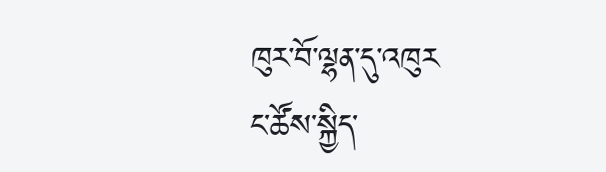ཁུར་བོ་ལྷན་དུ་འཁུར
ང་ཚོས་སྐྱིད་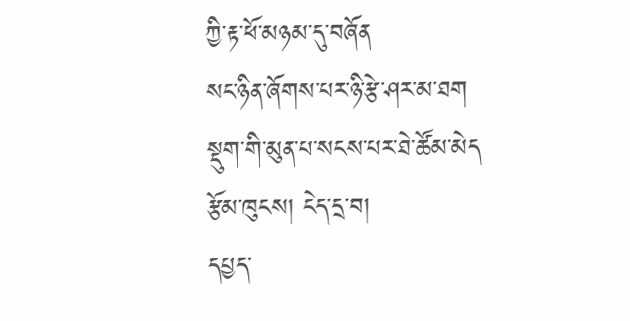ཀྱི་རྟ་ཕོ་མཉམ་དུ་བཞོན
སང་ཉིན་ཞོགས་པར་ཉི་རྩེ་ཤར་མ་ཐག
སྡུག་གི་མུན་པ་སངས་པར་ཐེ་ཚོམ་མེད
རྩོམ་ཁུངས། ངེད་དྲ་བ།
དཔྱད་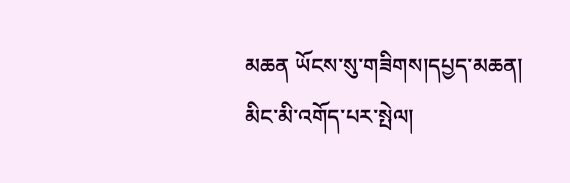མཆན ཡོངས་སུ་གཟིགས།དཔྱད་མཆན།
མིང་མི་འགོད་པར་སྤེལ།